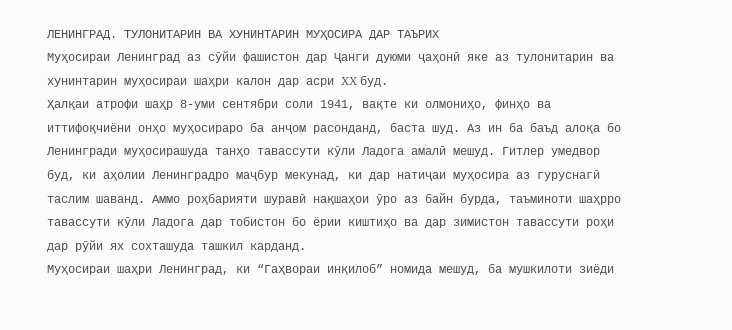ЛЕНИНГРАД. ТУЛОНИТАРИН ВА ХУНИНТАРИН МУҲОСИРА ДАР ТАЪРИХ
Муҳосираи Ленинград аз сӯйи фашистон дар Ҷанги дуюми ҷаҳонӣ яке аз тулонитарин ва хунинтарин муҳосираи шаҳри калон дар асри XX буд.
Ҳалқаи атрофи шаҳр 8-уми сентябри соли 1941, вақте ки олмониҳо, финҳо ва иттифоқчиёни онҳо муҳосираро ба анҷом расонданд, баста шуд. Аз ин ба баъд алоқа бо Ленингради муҳосирашуда танҳо тавассути кӯли Ладога амалӣ мешуд. Гитлер умедвор буд, ки аҳолии Ленинградро маҷбур мекунад, ки дар натиҷаи муҳосира аз гуруснагӣ таслим шаванд. Аммо роҳбарияти шуравӣ нақшаҳои ӯро аз байн бурда, таъминоти шаҳрро тавассути кӯли Ладога дар тобистон бо ёрии киштиҳо ва дар зимистон тавассути роҳи дар рӯйи ях сохташуда ташкил карданд.
Муҳосираи шаҳри Ленинград, ки “Гаҳвораи инқилоб” номида мешуд, ба мушкилоти зиёди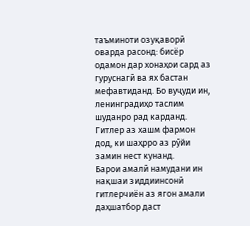таъминоти озуқаворӣ оварда расонд: бисёр одамон дар хонаҳои сард аз гуруснагӣ ва ях бастан мефавтиданд. Бо вуҷуди ин, ленинградиҳо таслим шуданро рад карданд. Гитлер аз хашм фармон дод, ки шаҳрро аз рӯйи замин нест кунанд.
Барои амалӣ намудани ин нақшаи зиддиинсонӣ гитлерчиён аз ягон амали даҳшатбор даст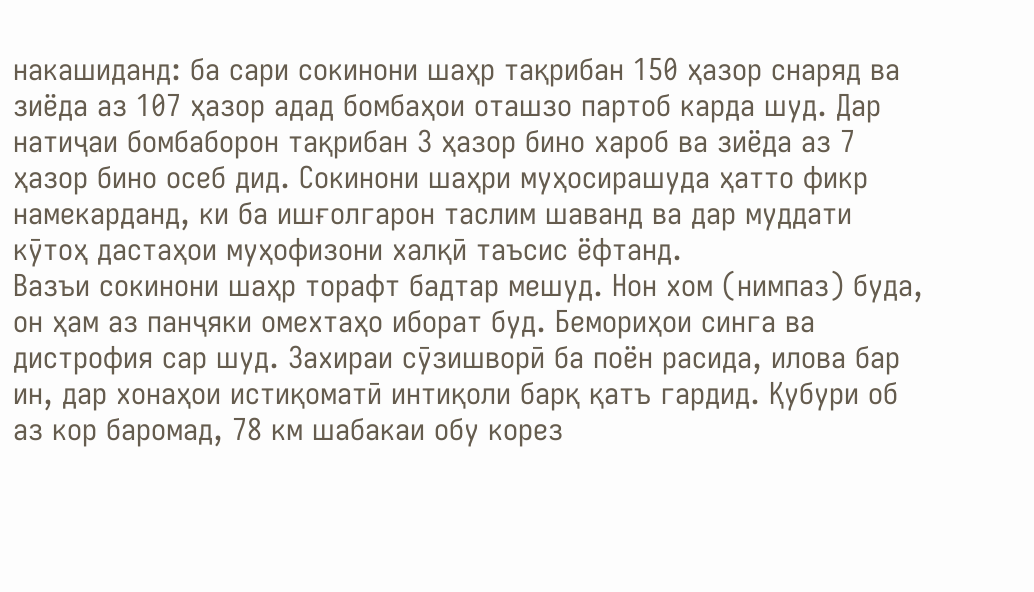накашиданд: ба сари сокинони шаҳр тақрибан 150 ҳазор снаряд ва зиёда аз 107 ҳазор адад бомбаҳои оташзо партоб карда шуд. Дар натиҷаи бомбаборон тақрибан 3 ҳазор бино хароб ва зиёда аз 7 ҳазор бино осеб дид. Сокинони шаҳри муҳосирашуда ҳатто фикр намекарданд, ки ба ишғолгарон таслим шаванд ва дар муддати кӯтоҳ дастаҳои муҳофизони халқӣ таъсис ёфтанд.
Вазъи сокинони шаҳр торафт бадтар мешуд. Нон хом (нимпаз) буда, он ҳам аз панҷяки омехтаҳо иборат буд. Бемориҳои синга ва дистрофия сар шуд. Захираи сӯзишворӣ ба поён расида, илова бар ин, дар хонаҳои истиқоматӣ интиқоли барқ қатъ гардид. Қубури об аз кор баромад, 78 км шабакаи обу корез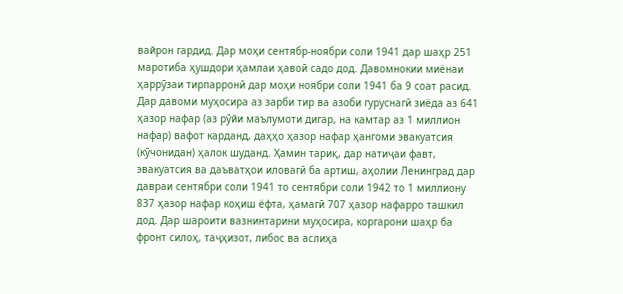вайрон гардид. Дар моҳи сентябр-ноябри соли 1941 дар шаҳр 251 маротиба ҳушдори ҳамлаи ҳавоӣ садо дод. Давомнокии миёнаи ҳаррӯзаи тирпарронӣ дар моҳи ноябри соли 1941 ба 9 соат расид.
Дар давоми муҳосира аз зарби тир ва азоби гуруснагӣ зиёда аз 641 ҳазор нафар (аз рӯйи маълумоти дигар, на камтар аз 1 миллион нафар) вафот карданд, даҳҳо ҳазор нафар ҳангоми эвакуатсия (кӯчонидан) ҳалок шуданд. Ҳамин тариқ, дар натиҷаи фавт, эвакуатсия ва даъватҳои иловагӣ ба артиш, аҳолии Ленинград дар давраи сентябри соли 1941 то сентябри соли 1942 то 1 миллиону 837 ҳазор нафар коҳиш ёфта, ҳамагӣ 707 ҳазор нафарро ташкил дод. Дар шароити вазнинтарини муҳосира, коргарони шаҳр ба фронт силоҳ, таҷҳизот, либос ва аслиҳа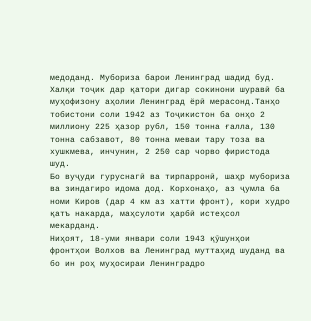медоданд. Мубориза барои Ленинград шадид буд.
Халқи тоҷик дар қатори дигар сокинони шуравӣ ба муҳофизону аҳолии Ленинград ёрӣ мерасонд.Танҳо тобистони соли 1942 аз Тоҷикистон ба онҳо 2 миллиону 225 ҳазор рубл, 150 тонна ғалла, 130 тонна сабзавот, 80 тонна меваи тару тоза ва хушкмева, инчунин, 2 250 сар чорво фиристода шуд.
Бо вуҷуди гуруснагӣ ва тирпарронӣ, шаҳр мубориза ва зиндагиро идома дод. Корхонаҳо, аз ҷумла ба номи Киров (дар 4 км аз хатти фронт), кори худро қатъ накарда, маҳсулоти ҳарбӣ истеҳсол мекарданд.
Ниҳоят, 18-уми январи соли 1943 қӯшунҳои фронтҳои Волхов ва Ленинград муттаҳид шуданд ва бо ин роҳ муҳосираи Ленинградро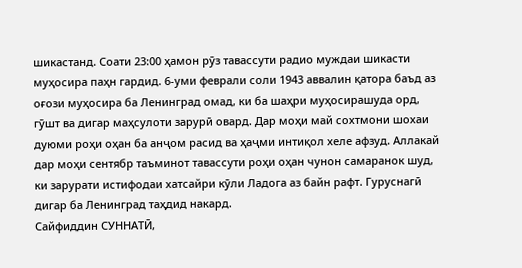шикастанд. Соати 23:00 ҳамон рӯз тавассути радио муждаи шикасти муҳосира паҳн гардид. 6-уми феврали соли 1943 аввалин қатора баъд аз оғози муҳосира ба Ленинград омад, ки ба шаҳри муҳосирашуда орд, гӯшт ва дигар маҳсулоти зарурӣ овард. Дар моҳи май сохтмони шохаи дуюми роҳи оҳан ба анҷом расид ва ҳаҷми интиқол хеле афзуд. Аллакай дар моҳи сентябр таъминот тавассути роҳи оҳан чунон самаранок шуд, ки зарурати истифодаи хатсайри кӯли Ладога аз байн рафт. Гуруснагӣ дигар ба Ленинград таҳдид накард.
Сайфиддин СУННАТӢ,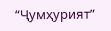“Ҷумҳурият”